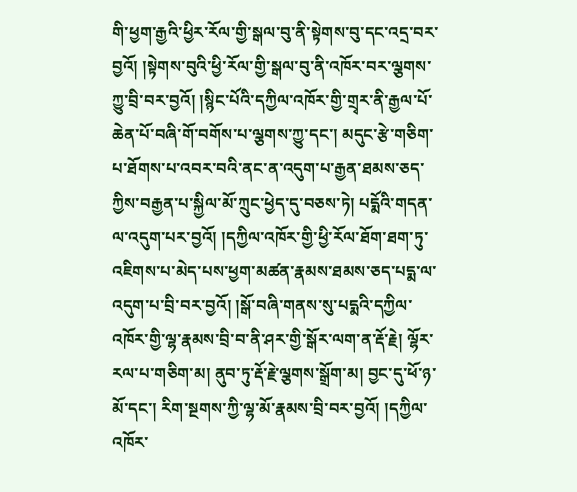གི་ཕྱག་རྒྱའི་ཕྱིར་རོལ་གྱི་སྒལ་བུ་ནི་སྟེགས་བུ་དང་འདྲ་བར་བྱའོ། །སྟེགས་བུའི་ཕྱི་རོལ་གྱི་སྒལ་བུ་ནི་འཁོར་བར་ལྕགས་ཀྱུ་བྲི་བར་བྱའོ། །སྙིང་པོའི་དཀྱིལ་འཁོར་གྱི་གྲྭར་ནི་རྒྱལ་པོ་ཆེན་པོ་བཞི་གོ་བགོས་པ་ལྕགས་ཀྱུ་དང་། མདུང་རྩེ་གཅིག་པ་ཐོགས་པ་འབར་བའི་ནང་ན་འདུག་པ་རྒྱན་ཐམས་ཅད་ཀྱིས་བརྒྱན་པ་སྐྱིལ་མོ་ཀྲུང་ཕྱེད་དུ་བཅས་ཏེ། པདྨོའི་གདན་ལ་འདུག་པར་བྱའོ། །དཀྱིལ་འཁོར་གྱི་ཕྱི་རོལ་ཐོག་ཐག་ཏུ་འཇིགས་པ་མེད་པས་ཕྱག་མཚན་རྣམས་ཐམས་ཅད་པདྨ་ལ་འདུག་པ་བྲི་བར་བྱའོ། །སྒོ་བཞི་གནས་སུ་པདྨའི་དཀྱིལ་འཁོར་གྱི་ལྷ་རྣམས་བྲི་བ་ནི་ཤར་གྱི་སྒོར་ལག་ན་རྡོ་རྗེ། ལྷོར་རལ་པ་གཅིག་མ། ནུབ་ཏུ་རྡོ་རྗེ་ལྕགས་སྒྲོག་མ། བྱང་དུ་ཕོ་ཉ་མོ་དང་། རིག་སྔགས་ཀྱི་ལྷ་མོ་རྣམས་བྲི་བར་བྱའོ། །དཀྱིལ་འཁོར་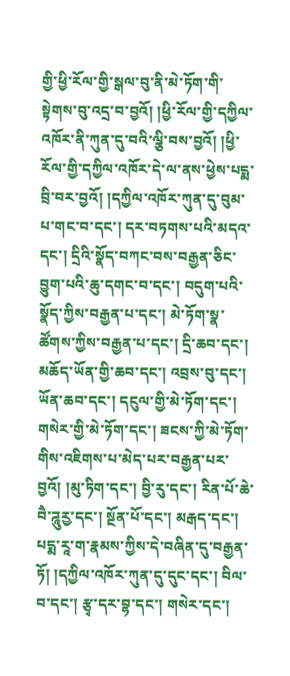གྱི་ཕྱི་རོལ་གྱི་སྒལ་བུ་ནི་མེ་ཏོག་གི་སྟེགས་བུ་འདྲ་བ་བྱའོ། །ཕྱི་རོལ་གྱི་དཀྱིལ་འཁོར་ནི་ཀུན་དུ་བའི་ལྕི་བས་བྱའོ། །ཕྱི་རོལ་གྱི་དཀྱིལ་འཁོར་དེ་ལ་ནས་ཕྱེས་པདྨ་བྲི་བར་བྱའོ། །དཀྱིལ་འཁོར་ཀུན་དུ་བུམ་པ་གང་བ་དང་། དར་བཏགས་པའི་མདའ་དང་། དྲིའི་སྣོད་བཀང་བས་བརྒྱན་ཅིང་བྱུག་པའི་ཆུ་དགང་བ་དང་། བདུག་པའི་སྣོད་ཀྱིས་བརྒྱན་པ་དང་། མེ་ཏོག་སྣ་ཚོགས་ཀྱིས་བརྒྱན་པ་དང་། དྲི་ཆབ་དང་། མཆོད་ཡོན་གྱི་ཆབ་དང་། འབྲས་བུ་དང་། ཡོན་ཆབ་དང་། དངུལ་གྱི་མེ་ཏོག་དང་། གསེར་གྱི་མེ་ཏོག་དང་། ཟངས་ཀྱི་མེ་ཏོག་གིས་འཇིགས་པ་མེད་པར་བརྒྱན་པར་བྱའོ། །མུ་ཏིག་དང་། བྱི་རུ་དང་། རིན་པོ་ཆེ་བཻ་ཌཱུརྱ་དང་། སྔོན་པོ་དང་། མརྒད་དང་། པདྨ་རཱ་ག་རྣམས་ཀྱིས་དེ་བཞིན་དུ་བརྒྱན་ཏོ། །དཀྱིལ་འཁོར་ཀུན་དུ་དུང་དང་། བིལ་བ་དང་། རྩྭ་དར་བྷ་དང་། གསེར་དང་།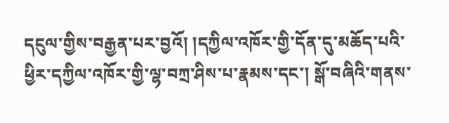དངུལ་གྱིས་བརྒྱན་པར་བྱའོ། །དཀྱིལ་འཁོར་གྱི་དོན་དུ་མཆོད་པའི་ཕྱིར་དཀྱིལ་འཁོར་གྱི་ལྷ་བཀྲ་ཤིས་པ་རྣམས་དང་། སྒོ་བཞིའི་གནས་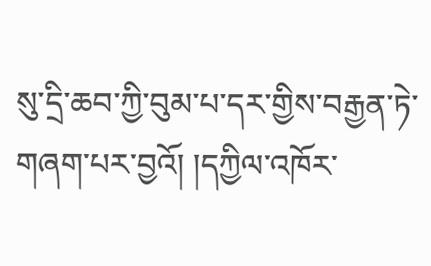སུ་དྲི་ཆབ་ཀྱི་བུམ་པ་དར་གྱིས་བརྒྱན་ཏེ་གཞག་པར་བྱའོ། །དཀྱིལ་འཁོར་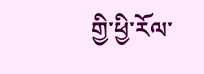གྱི་ཕྱི་རོལ་